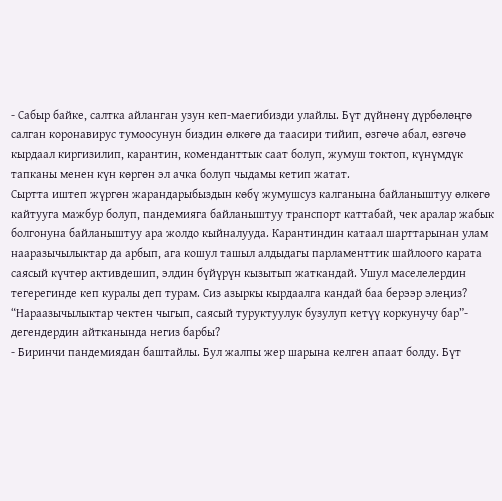- Сабыр байке, салтка айланган узун кеп-маегибизди улайлы. Бүт дүйнөнү дүрбөлөңгө салган коронавирус тумоосунун биздин өлкөгө да таасири тийип, өзгөчө абал, өзгөчө кырдаал киргизилип, карантин, коменданттык саат болуп, жумуш токтоп, күнүмдүк тапканы менен күн көргөн эл ачка болуп чыдамы кетип жатат.
Сыртта иштеп жүргөн жарандарыбыздын көбү жумушсуз калганына байланыштуу өлкөгө кайтууга мажбур болуп, пандемияга байланыштуу транспорт каттабай, чек аралар жабык болгонуна байланыштуу ара жолдо кыйналууда. Карантиндин катаал шарттарынан улам нааразычылыктар да арбып, ага кошул ташыл алдыдагы парламенттик шайлоого карата саясый күчтөр активдешип, элдин бүйүрүн кызытып жаткандай. Ушул маселелердин тегерегинде кеп куралы деп турам. Сиз азыркы кырдаалга кандай баа берээр элеңиз? “Нараазычылыктар чектен чыгып, саясый туруктуулук бузулуп кетүү коркунучу бар”- дегендердин айтканында негиз барбы?
- Биринчи пандемиядан баштайлы. Бул жалпы жер шарына келген апаат болду. Бүт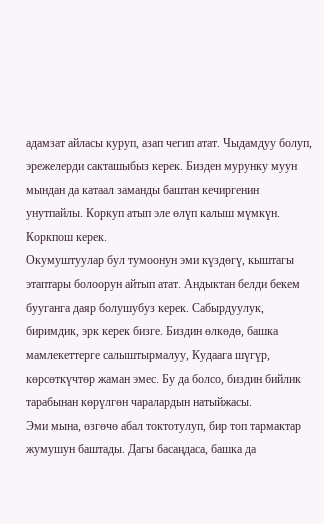адамзат айласы куруп, азап чегип атат. Чыдамдуу болуп, эрежелерди сакташыбыз керек. Бизден мурунку муун мындан да катаал заманды баштан кечиргенин унутпайлы. Коркуп атып эле өлүп калыш мүмкүн. Коркпош керек.
Окумуштуулар бул тумоонун эми күздөгү, кыштагы этаптары болоорун айтып атат. Андыктан белди бекем бууганга даяр болушубуз керек. Сабырдуулук, биримдик, эрк керек бизге. Биздин өлкөдө, башка мамлекеттерге салыштырмалуу, Кудаага шүгүр, көрсөткүчтөр жаман эмес. Бу да болсо, биздин бийлик тарабынан көрүлгөн чаралардын натыйжасы.
Эми мына, өзгөчө абал токтотулуп, бир топ тармактар жумушун баштады. Дагы басаңдаса, башка да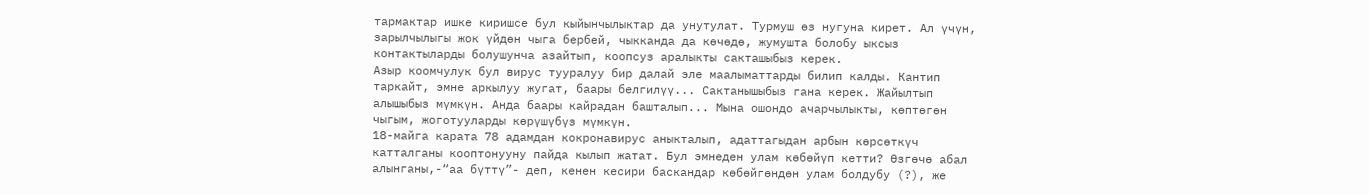тармактар ишке киришсе бул кыйынчылыктар да унутулат. Турмуш өз нугуна кирет. Ал үчүн, зарылчылыгы жок үйдөн чыга бербей, чыкканда да көчөдө, жумушта болобу ыксыз контактыларды болушунча азайтып, коопсуз аралыкты сакташыбыз керек.
Азыр коомчулук бул вирус тууралуу бир далай эле маалыматтарды билип калды. Кантип таркайт, эмне аркылуу жугат, баары белгилүү... Сактанышыбыз гана керек. Жайылтып алышыбыз мүмкүн. Анда баары кайрадан башталып... Мына ошондо ачарчылыкты, көптөгөн чыгым, жоготууларды көрүшүбүз мүмкүн.
18-майга карата 78 адамдан кокронавирус аныкталып, адаттагыдан арбын көрсөткүч катталганы кооптонууну пайда кылып жатат. Бул эмнеден улам көбөйүп кетти? Өзгөчө абал алынганы,-“аа бүттү”- деп, кенен кесири баскандар көбөйгөндөн улам болдубу (?), же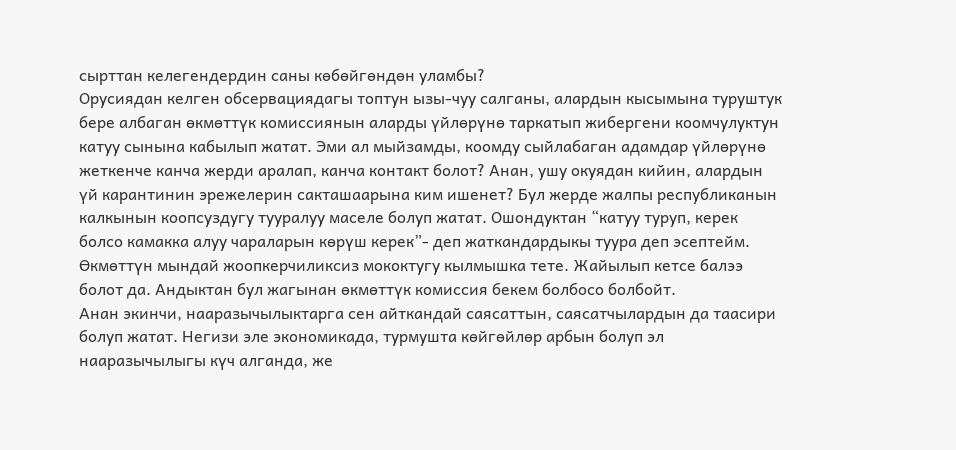сырттан келегендердин саны көбөйгөндөн уламбы?
Орусиядан келген обсервациядагы топтун ызы-чуу салганы, алардын кысымына туруштук бере албаган өкмөттүк комиссиянын аларды үйлөрүнө таркатып жибергени коомчулуктун катуу сынына кабылып жатат. Эми ал мыйзамды, коомду сыйлабаган адамдар үйлөрүнө жеткенче канча жерди аралап, канча контакт болот? Анан, ушу окуядан кийин, алардын үй карантинин эрежелерин сакташаарына ким ишенет? Бул жерде жалпы республиканын калкынын коопсуздугу тууралуу маселе болуп жатат. Ошондуктан “катуу туруп, керек болсо камакка алуу чараларын көрүш керек”- деп жаткандардыкы туура деп эсептейм. Өкмөттүн мындай жоопкерчиликсиз мококтугу кылмышка тете. Жайылып кетсе балээ болот да. Андыктан бул жагынан өкмөттүк комиссия бекем болбосо болбойт.
Анан экинчи, нааразычылыктарга сен айткандай саясаттын, саясатчылардын да таасири болуп жатат. Негизи эле экономикада, турмушта көйгөйлөр арбын болуп эл нааразычылыгы күч алганда, же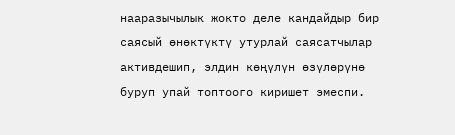нааразычылык жокто деле кандайдыр бир саясый өнөктүктү утурлай саясатчылар активдешип, элдин көңүлүн өзүлөрүнө буруп упай топтоого киришет эмеспи.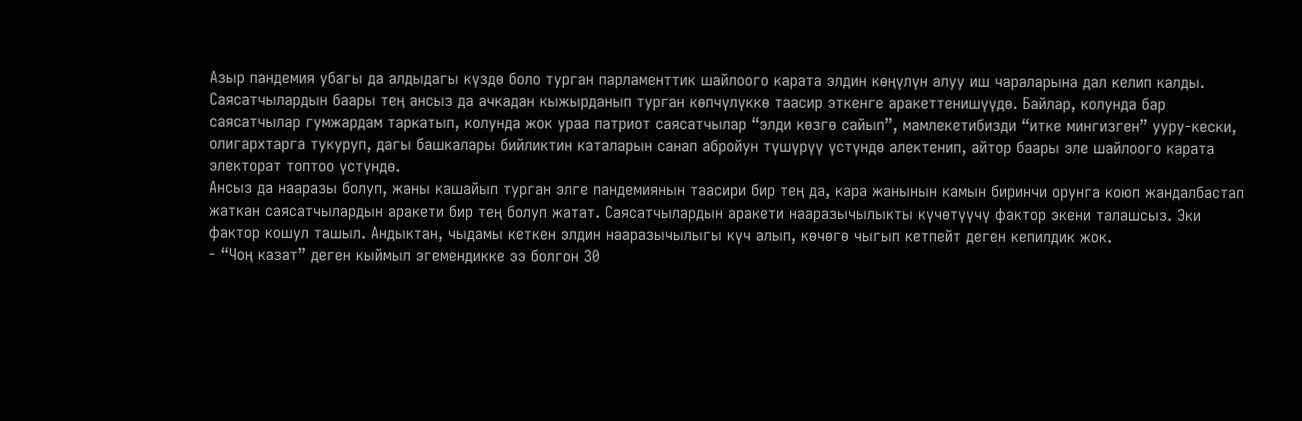Азыр пандемия убагы да алдыдагы күздө боло турган парламенттик шайлоого карата элдин көңүлүн алуу иш чараларына дал келип калды. Саясатчылардын баары тең ансыз да ачкадан кыжырданып турган көпчүлүккө таасир эткенге аракеттенишүүдө. Байлар, колунда бар саясатчылар гумжардам таркатып, колунда жок ураа патриот саясатчылар “элди көзгө сайып”, мамлекетибизди “итке мингизген” ууру-кески, олигархтарга тукуруп, дагы башкалары бийликтин каталарын санап абройун түшүрүү үстүндө алектенип, айтор баары эле шайлоого карата электорат топтоо үстүндө.
Ансыз да нааразы болуп, жаны кашайып турган элге пандемиянын таасири бир тең да, кара жанынын камын биринчи орунга коюп жандалбастап жаткан саясатчылардын аракети бир тең болуп жатат. Саясатчылардын аракети нааразычылыкты күчөтүүчү фактор экени талашсыз. Эки фактор кошул ташыл. Андыктан, чыдамы кеткен элдин нааразычылыгы күч алып, көчөгө чыгып кетпейт деген кепилдик жок.
- “Чоң казат” деген кыймыл эгемендикке ээ болгон 30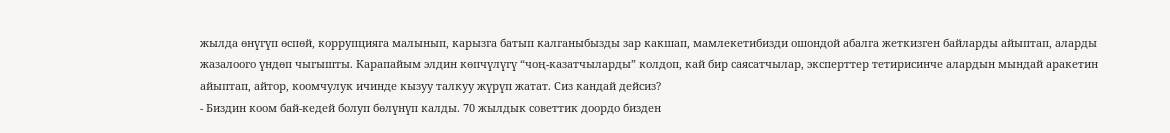жылда өнүгүп өспөй, коррупцияга малынып, карызга батып калганыбызды зар какшап, мамлекетибизди ошондой абалга жеткизген байларды айыптап, аларды жазалоого үндөп чыгышты. Карапайым элдин көпчүлүгү “чоң-казатчыларды” колдоп, кай бир саясатчылар, эксперттер тетирисинче алардын мындай аракетин айыптап, айтор, коомчулук ичинде кызуу талкуу жүрүп жатат. Сиз кандай дейсиз?
- Биздин коом бай-кедей болуп бөлүнүп калды. 70 жылдык советтик доордо бизден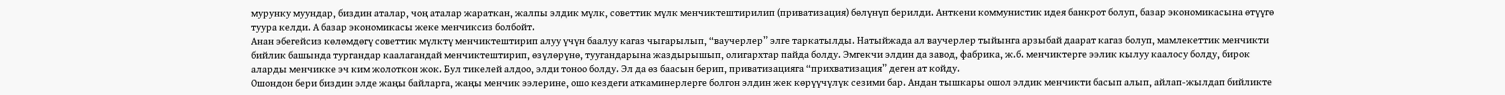мурунку муундар, биздин аталар, чоң аталар жараткан, жалпы элдик мүлк, советтик мүлк менчиктештирилип (приватизация) бөлүнүп берилди. Анткени коммунистик идея банкрот болуп, базар экономикасына өтүүгө туура келди. А базар экономикасы жеке менчиксиз болбойт.
Анан эбегейсиз көлөмдөгү советтик мүлктү менчиктештирип алуу үчүн баалуу кагаз чыгарылып, “ваучерлер” элге таркатылды. Натыйжада ал ваучерлер тыйынга арзыбай даарат кагаз болуп, мамлекеттик менчикти бийлик башында тургандар каалагандай менчиктештирип, өзүлөрүнө, туугандарына жаздырышып, олигархтар пайда болду. Эмгекчи элдин да завод, фабрика, ж.б. менчиктерге ээлик кылуу каалосу болду, бирок аларды менчикке эч ким жолоткон жок. Бул тикелей алдоо, элди тоноо болду. Эл да өз баасын берип, приватизацияга “прихватизация” деген ат койду.
Ошондон бери биздин элде жаңы байларга, жаңы менчик ээлерине, ошо кездеги аткаминерлерге болгон элдин жек көрүүчүлүк сезими бар. Андан тышкары ошол элдик менчикти басып алып, айлап-жылдап бийликте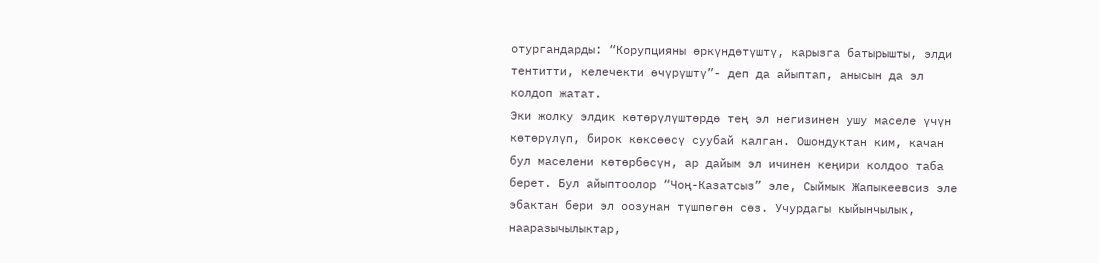отургандарды: “Корупцияны өркүндөтүштү, карызга батырышты, элди тентитти, келечекти өчүрүштү”- деп да айыптап, анысын да эл колдоп жатат.
Эки жолку элдик көтөрүлүштөрдө тең эл негизинен ушу маселе үчүн көтөрүлүп, бирок көксөөсү суубай калган. Ошондуктан ким, качан бул маселени көтөрбөсүн, ар дайым эл ичинен кеңири колдоо таба берет. Бул айыптоолор “Чоң-Казатсыз” эле, Сыймык Жапыкеевсиз эле эбактан бери эл оозунан түшпөгөн сөз. Учурдагы кыйынчылык, нааразычылыктар,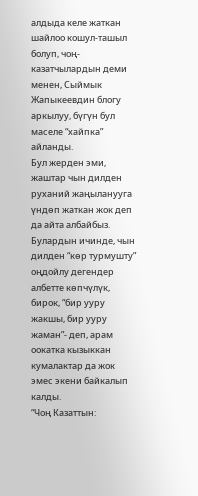алдыда келе жаткан шайлоо кошул-ташыл болуп, чоң-казатчылардын деми менен, Сыймык Жапыкеевдин блогу аркылуу, бүгүн бул маселе “хайпка” айланды.
Бул жерден эми, жаштар чын дилден руханий жаңыланууга үндөп жаткан жок деп да айта албайбыз. Булардын ичинде, чын дилден “көр турмушту” оңдойлу дегендер албетте көпчүлүк, бирок, “бир ууру жакшы, бир ууру жаман”- деп, арам оокатка кызыккан кумалактар да жок эмес экени байкалып калды.
“Чоң Казаттын: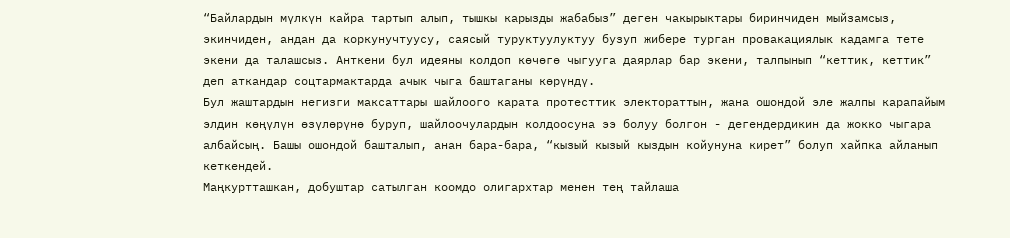“Байлардын мүлкүн кайра тартып алып, тышкы карызды жабабыз” деген чакырыктары биринчиден мыйзамсыз, экинчиден, андан да коркунучтуусу, саясый туруктуулуктуу бузуп жибере турган провакациялык кадамга тете экени да талашсыз. Анткени бул идеяны колдоп көчөгө чыгууга даярлар бар экени, талпынып “кеттик, кеттик” деп аткандар соцтармактарда ачык чыга баштаганы көрүндү.
Бул жаштардын негизги максаттары шайлоого карата протесттик электораттын, жана ошондой эле жалпы карапайым элдин көңүлүн өзүлөрүнө буруп, шайлоочулардын колдоосуна ээ болуу болгон - дегендердикин да жокко чыгара албайсың. Башы ошондой башталып, анан бара-бара, “кызый кызый кыздын койунуна кирет” болуп хайпка айланып кеткендей.
Маңкуртташкан, добуштар сатылган коомдо олигархтар менен тең тайлаша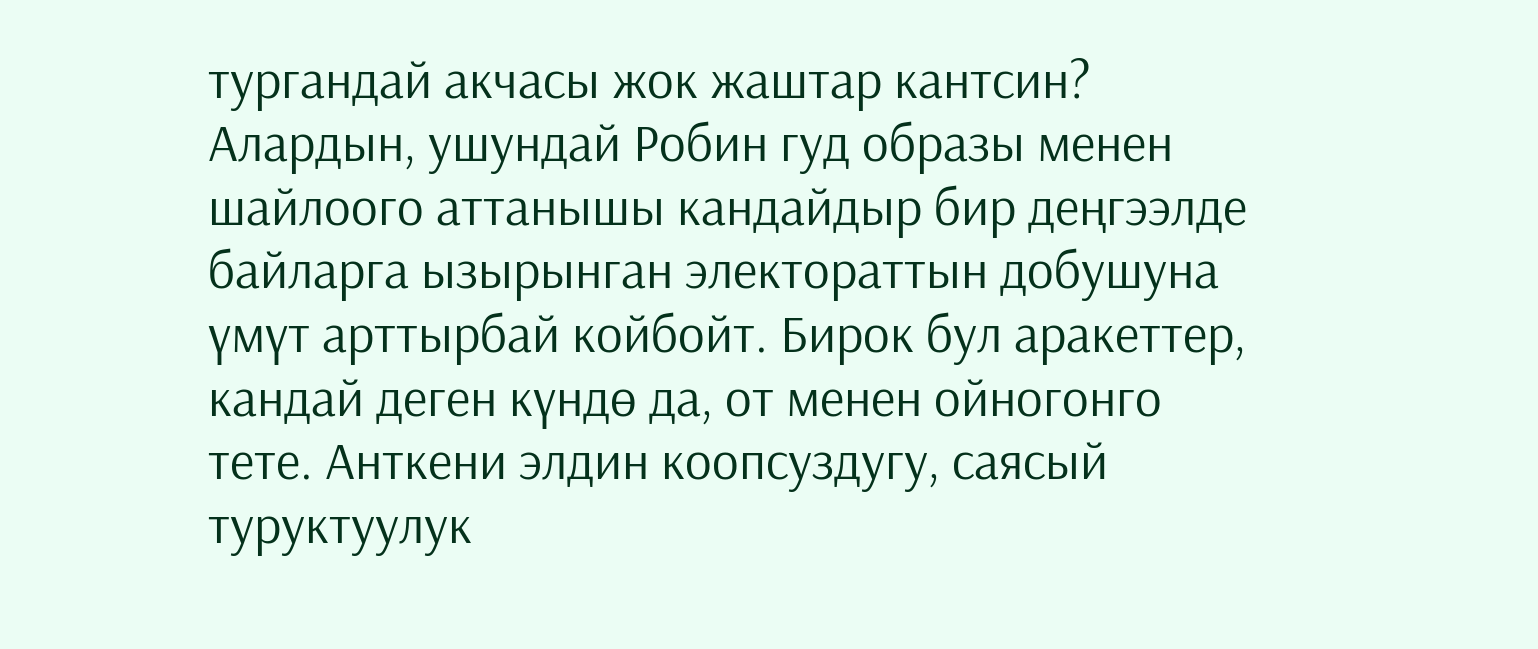тургандай акчасы жок жаштар кантсин? Алардын, ушундай Робин гуд образы менен шайлоого аттанышы кандайдыр бир деңгээлде байларга ызырынган электораттын добушуна үмүт арттырбай койбойт. Бирок бул аракеттер, кандай деген күндө да, от менен ойногонго тете. Анткени элдин коопсуздугу, саясый туруктуулук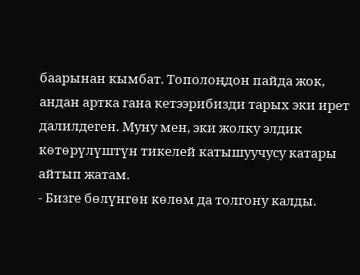баарынан кымбат. Тополоңдон пайда жок, андан артка гана кетээрибизди тарых эки ирет далилдеген. Муну мен, эки жолку элдик көтөрүлүштүн тикелей катышуучусу катары айтып жатам.
- Бизге бөлүнгөн көлөм да толгону калды.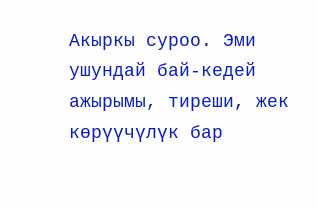Акыркы суроо. Эми ушундай бай-кедей ажырымы, тиреши, жек көрүүчүлүк бар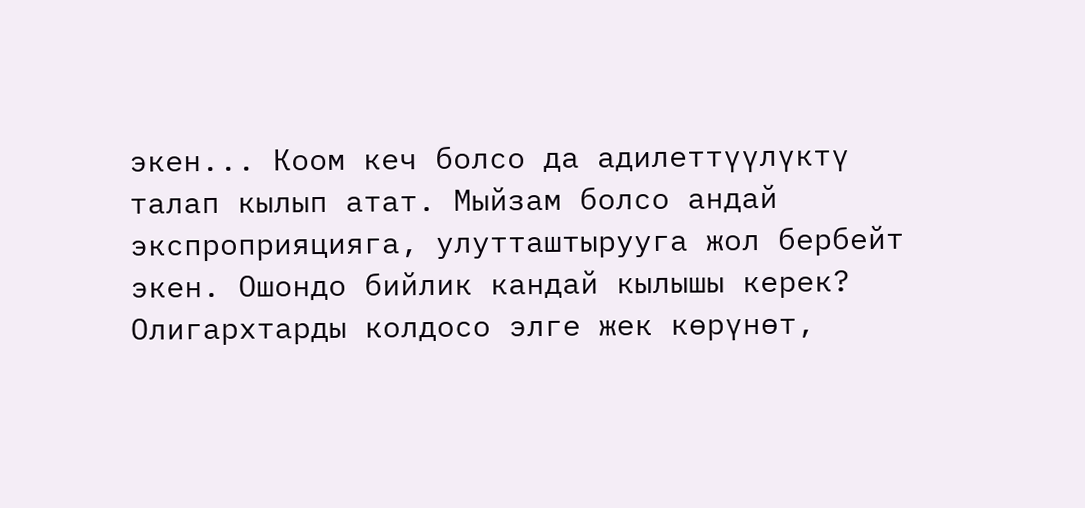экен... Коом кеч болсо да адилеттүүлүктү талап кылып атат. Мыйзам болсо андай экспроприяцияга, улутташтырууга жол бербейт экен. Ошондо бийлик кандай кылышы керек? Олигархтарды колдосо элге жек көрүнөт,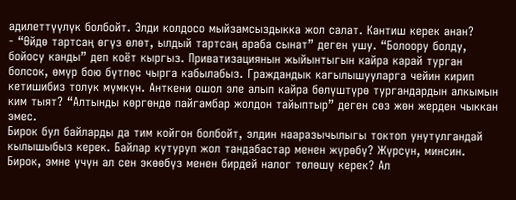адилеттүүлүк болбойт. Элди колдосо мыйзамсыздыкка жол салат. Кантиш керек анан?
- “Өйдө тартсаң өгүз өлөт, ылдый тартсаң араба сынат” деген ушу. “Болоору болду, бойосу канды” деп коёт кыргыз. Приватизациянын жыйынтыгын кайра карай турган болсок, өмүр бою бүтпөс чырга кабылабыз. Граждандык кагылышууларга чейин кирип кетишибиз толук мүмкүн. Анткени ошол эле алып кайра бөлүштүрө тургандардын алкымын ким тыят? “Алтынды көргөндө пайгамбар жолдон тайыптыр” деген сөз жөн жерден чыккан эмес.
Бирок бул байларды да тим койгон болбойт, элдин нааразычылыгы токтоп унутулгандай кылышыбыз керек. Байлар кутуруп жол тандабастар менен жүрөбү? Жүрсүн, минсин. Бирок, эмне үчүн ал сен экөөбүз менен бирдей налог төлөшү керек? Ал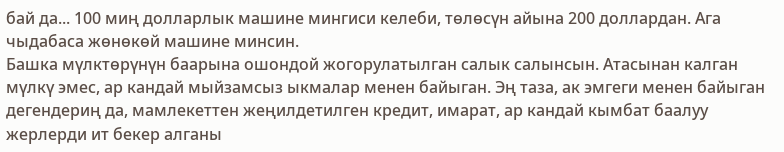бай да... 100 миң долларлык машине мингиси келеби, төлөсүн айына 200 доллардан. Ага чыдабаса жөнөкөй машине минсин.
Башка мүлктөрүнүн баарына ошондой жогорулатылган салык салынсын. Атасынан калган мүлкү эмес, ар кандай мыйзамсыз ыкмалар менен байыган. Эң таза, ак эмгеги менен байыган дегендериң да, мамлекеттен жеңилдетилген кредит, имарат, ар кандай кымбат баалуу жерлерди ит бекер алганы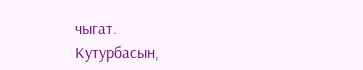чыгат.
Кутурбасын,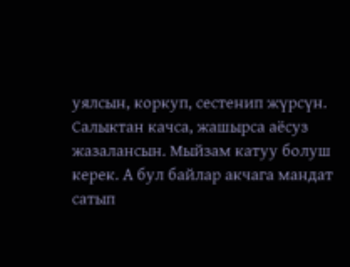уялсын, коркуп, сестенип жүрсүн. Салыктан качса, жашырса аёсуз жазалансын. Мыйзам катуу болуш керек. А бул байлар акчага мандат сатып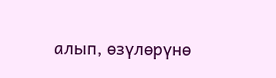алып, өзүлөрүнө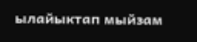ылайыктап мыйзам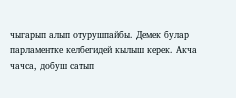чыгарып алып отурушпайбы. Демек булар парламентке келбегидей кылыш керек. Акча чачса, добуш сатып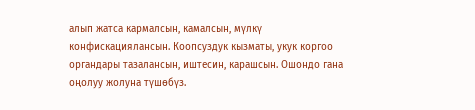алып жатса кармалсын, камалсын, мүлкү конфискациялансын. Коопсуздук кызматы, укук коргоо органдары тазалансын, иштесин, карашсын. Ошондо гана оңолуу жолуна түшөбүз.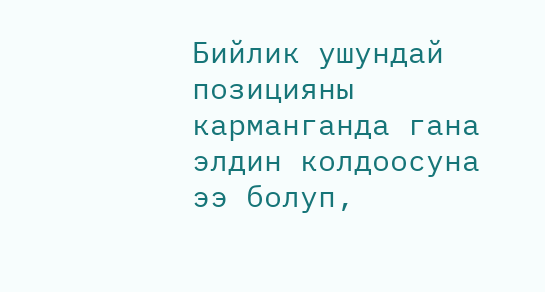Бийлик ушундай позицияны карманганда гана элдин колдоосуна ээ болуп,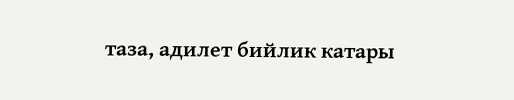таза, адилет бийлик катары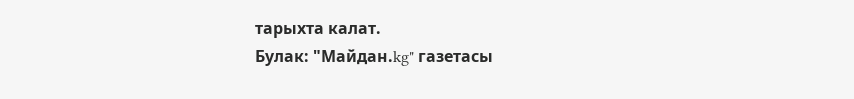тарыхта калат.
Булак: "Майдан.kg" газетасы